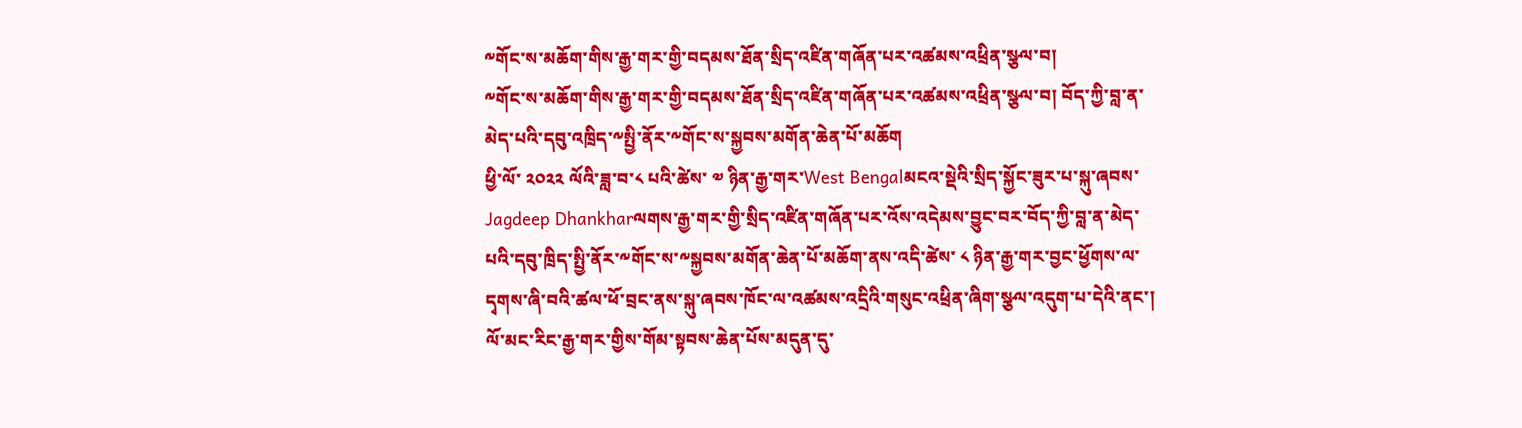༸གོང་ས་མཆོག་གིས་རྒྱ་གར་གྱི་བདམས་ཐོན་སྲིད་འཛིན་གཞོན་པར་འཚམས་འཕྲིན་སྩལ་བ།
༸གོང་ས་མཆོག་གིས་རྒྱ་གར་གྱི་བདམས་ཐོན་སྲིད་འཛིན་གཞོན་པར་འཚམས་འཕྲིན་སྩལ་བ། བོད་ཀྱི་བླ་ན་མེད་པའི་དབུ་འཁྲིད་༸སྤྱི་ནོར་༸གོང་ས་སྐྱབས་མགོན་ཆེན་པོ་མཆོག
ཕྱི་ལོ་ ༢༠༢༢ ལོའི་ཟླ་བ་༨ པའི་ཚེས་ ༧ ཉིན་རྒྱ་གར་West Bengalམངའ་སྡེའི་སྲིད་སྐྱོང་ཟུར་པ་སྐུ་ཞབས་Jagdeep Dhankharལགས་རྒྱ་གར་གྱི་སྲིད་འཛིན་གཞོན་པར་འོས་འདེམས་བྱུང་བར་བོད་ཀྱི་བླ་ན་མེད་པའི་དབུ་ཁྲིད་སྤྱི་ནོར་༸གོང་ས་༸སྐྱབས་མགོན་ཆེན་པོ་མཆོག་ནས་འདི་ཚེས་ ༨ ཉིན་རྒྱ་གར་བྱང་ཕྱོགས་ལ་དྭགས་ཞི་བའི་ཚལ་ཕོ་བྲང་ནས་སྐུ་ཞབས་ཁོང་ལ་འཚམས་འདྲིའི་གསུང་འཕྲིན་ཞིག་སྩལ་འདུག་པ་དེའི་ནང་། ལོ་མང་རིང་རྒྱ་གར་གྱིས་གོམ་སྟབས་ཆེན་པོས་མདུན་དུ་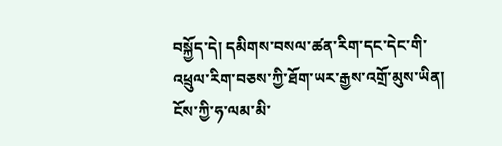བསྐྱོད་དེ། དམིགས་བསལ་ཚན་རིག་དང་དེང་གི་འཕྲུལ་རིག་བཅས་ཀྱི་ཐོག་ཡར་རྒྱས་འགྲོ་མུས་ཡིན། ངོས་ཀྱི་ཧ་ལམ་མི་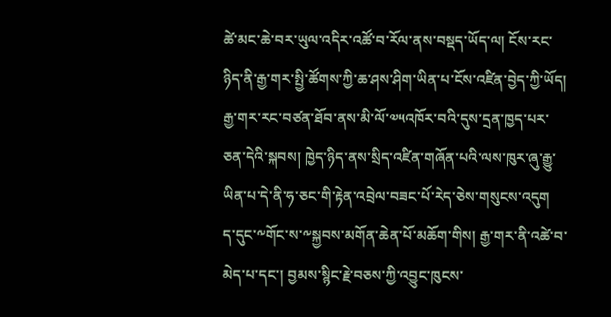ཚེ་མང་ཆེ་བར་ཡུལ་འདིར་འཚོ་བ་རོལ་ནས་བསྡད་ཡོད་ལ། ངོས་རང་ཉིད་ནི་རྒྱ་གར་སྤྱི་ཚོགས་ཀྱི་ཆ་ཤས་ཤིག་ཡིན་པ་ངོས་འཛིན་བྱེད་ཀྱི་ཡོད། རྒྱ་གར་རང་བཙན་ཐོབ་ནས་མི་ལོ་༧༥འཁོར་བའི་དུས་དྲན་ཁྱད་པར་ཅན་དེའི་སྐབས། ཁྱེད་ཉིད་ནས་སྲིད་འཛིན་གཞོན་པའི་ལས་ཁུར་ཞུ་རྒྱུ་ཡིན་པ་དེ་ནི་ཧ་ཅང་གི་རྟེན་འབྲེལ་བཟང་པོ་རེད་ཅེས་གསུངས་འདུག
ད་དུང་༸གོང་ས་༸སྐྱབས་མགོན་ཆེན་པོ་མཆོག་གིས། རྒྱ་གར་ནི་འཚེ་བ་མེད་པ་དང་། བྱམས་སྙིང་རྗེ་བཅས་ཀྱི་འབྱུང་ཁུངས་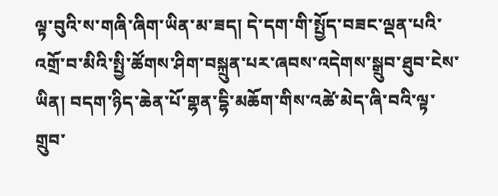ལྟ་བུའི་ས་གཞི་ཞིག་ཡིན་མ་ཟད། དེ་དག་གི་སྤྱོད་བཟང་ལྡན་པའི་འགྲོ་བ་མིའི་སྤྱི་ཚོགས་ཤིག་བསྐྲུན་པར་ཞབས་འདེགས་སྒྲུབ་ཐུབ་ངེས་ཡིན། བདག་ཉིད་ཆེན་པོ་གྷན་དྷི་མཆོག་གིས་འཚེ་མེད་ཞི་བའི་ལྟ་གྲུབ་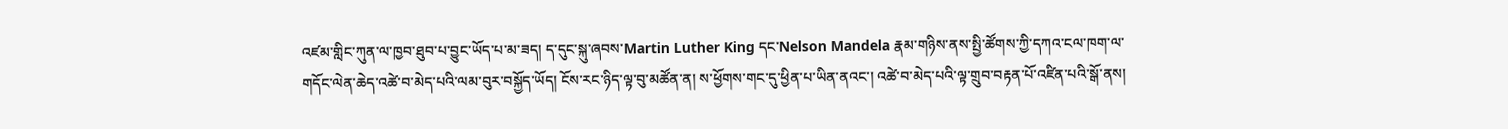འཛམ་གླིང་ཀུན་ལ་ཁྱབ་ཐུབ་པ་བྱུང་ཡོད་པ་མ་ཟད། ད་དུང་སྐུ་ཞབས་Martin Luther King དང་Nelson Mandela རྣམ་གཉིས་ནས་སྤྱི་ཚོགས་ཀྱི་དཀའ་ངལ་ཁག་ལ་གདོང་ལེན་ཆེད་འཚེ་བ་མེད་པའི་ལམ་བུར་བསྐྱོད་ཡོད། ངོས་རང་ཉིད་ལྟ་བུ་མཚོན་ན། ས་ཕྱོགས་གང་དུ་ཕྱིན་པ་ཡིན་ནའང་། འཚེ་བ་མེད་པའི་ལྟ་གྲུབ་བརྟན་པོ་འཛིན་པའི་སྒོ་ནས།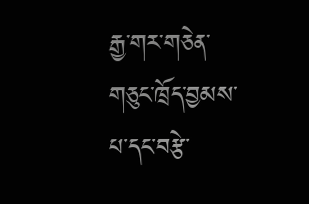རྒྱ་གར་གཅེན་གཅུང་ཁྲོད་བྱམས་པ་དང་བརྩེ་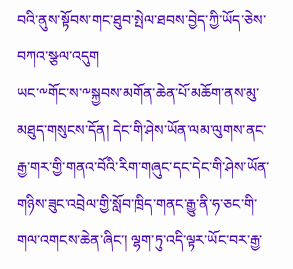བའི་ནུས་སྟོབས་གང་ཐུབ་སྤེལ་ཐབས་བྱེད་ཀྱི་ཡོད་ཅེས་བཀའ་སྩལ་འདུག
ཡང་༸གོང་ས་༸སྐྱབས་མགོན་ཆེན་པོ་མཆོག་ནས་མུ་མཐུད་གསུངས་དོན། དེང་གི་ཤེས་ཡོན་ལམ་ལུགས་ནང་རྒྱ་གར་གྱི་གནའ་བོའི་རིག་གཞུང་དང་དེང་གི་ཤེས་ཡོན་གཉིས་ཟུང་འབྲེལ་གྱི་སློབ་ཁྲིད་གནང་རྒྱུ་ནི་ཧ་ཅང་གི་གལ་འགངས་ཆེན་ཞིང་། ལྷག་ཏུ་འདི་ལྟར་ཡོང་བར་རྒྱ་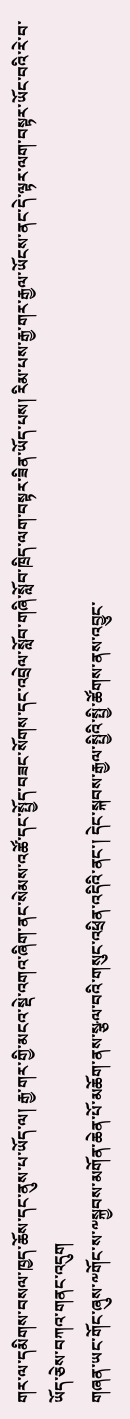གར་ལ་དམིགས་བསལ་ཁྱད་ཆོས་དང་ནུས་པ་ཡོད་ལ། རྒྱ་གར་གྱི་མངའ་སྡེ་འགའ་ཞིག་ནང་སེམས་འཚོ་དང་སྤྱོད་བཟང་སོགས་དང་འབྲེལ་སློབ་གཞི་སློབ་ཁྲིད་ལག་བསྟར་ཟིན་ཡོད་པས། རིམ་པས་རྒྱ་གར་རྒྱལ་ཡོངས་ནང་དེ་ལྟར་ལག་བསྟར་ཡོང་བའི་རེ་བ་ཡོད་ཅེས་བཀའ་གནང་འདུག
གཞན་ཡང་གོང་ཞུས་༸གོང་ས་༸སྐྱབས་མགོན་ཆེན་པོ་མཆོག་ནས་སྩལ་བའི་གསུང་འཕྲིན་འདིའི་ནང་། དེང་སྐབས་རྒྱལ་སྤྱིའི་སྤྱི་ཚོགས་ནས་འབྱུང་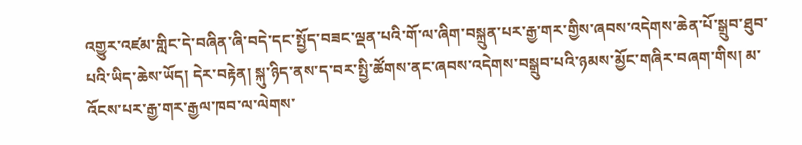འགྱུར་འཛམ་གླིང་དེ་བཞིན་ཞི་བདེ་དང་སྤྱོད་བཟང་ལྡན་པའི་གོ་ལ་ཞིག་བསྐྲུན་པར་རྒྱ་གར་གྱིས་ཞབས་འདེགས་ཆེན་པོ་སྒྲུབ་ཐུབ་པའི་ཡིད་ཆེས་ཡོད། དེར་བརྟེན། སྐུ་ཉིད་ནས་ད་བར་སྤྱི་ཚོགས་ནང་ཞབས་འདེགས་བསྒྲུབ་པའི་ཉམས་མྱོང་གཞིར་བཞག་གིས། མ་འོངས་པར་རྒྱ་གར་རྒྱལ་ཁབ་ལ་ལེགས་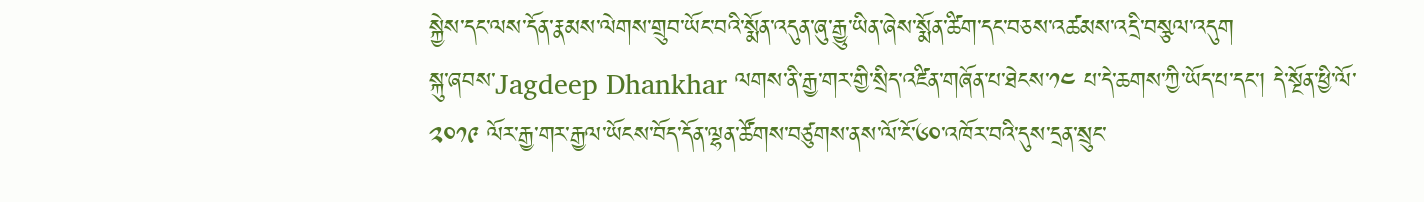སྐྱེས་དང་ལས་དོན་རྣམས་ལེགས་གྲུབ་ཡོང་བའི་སྨོན་འདུན་ཞུ་རྒྱུ་ཡིན་ཞེས་སྨོན་ཚིག་དང་བཅས་འཚམས་འདྲི་བསྩལ་འདུག
སྐུ་ཞབས་Jagdeep Dhankhar ལགས་ནི་རྒྱ་གར་གྱི་སྲིད་འཛིན་གཞོན་པ་ཐེངས་༡༤ པ་དེ་ཆགས་ཀྱི་ཡོད་པ་དང་། དེ་སྔོན་ཕྱི་ལོ་༢༠༡༩ ལོར་རྒྱ་གར་རྒྱལ་ཡོངས་བོད་དོན་ལྷན་ཚོགས་བཙུགས་ནས་ལོ་ངོ་༦༠་འཁོར་བའི་དུས་དྲན་སྲུང་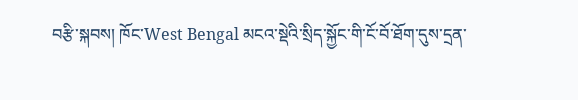བརྩི་སྐབས། ཁོང་West Bengal མངའ་སྡེའི་སྲིད་སྐྱོང་གི་ངོ་བོ་ཐོག་དུས་དྲན་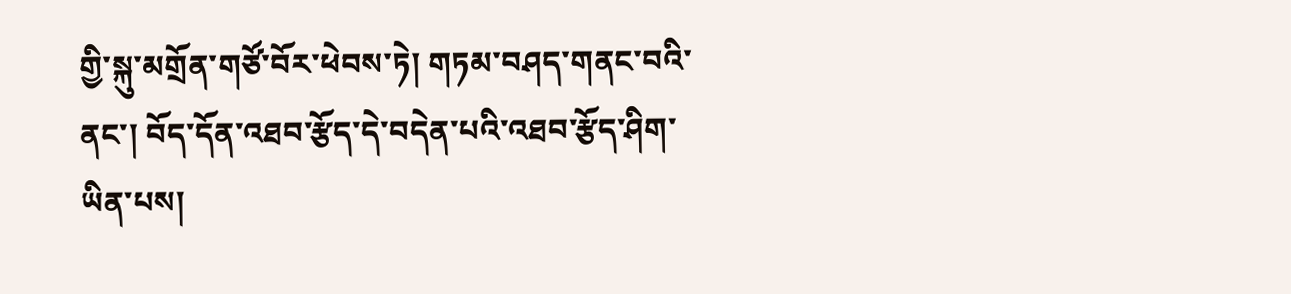གྱི་སྐུ་མགྲོན་གཙོ་བོར་ཕེབས་ཏེ། གཏམ་བཤད་གནང་བའི་ནང་། བོད་དོན་འཐབ་རྩོད་དེ་བདེན་པའི་འཐབ་རྩོད་ཤིག་ཡིན་པས།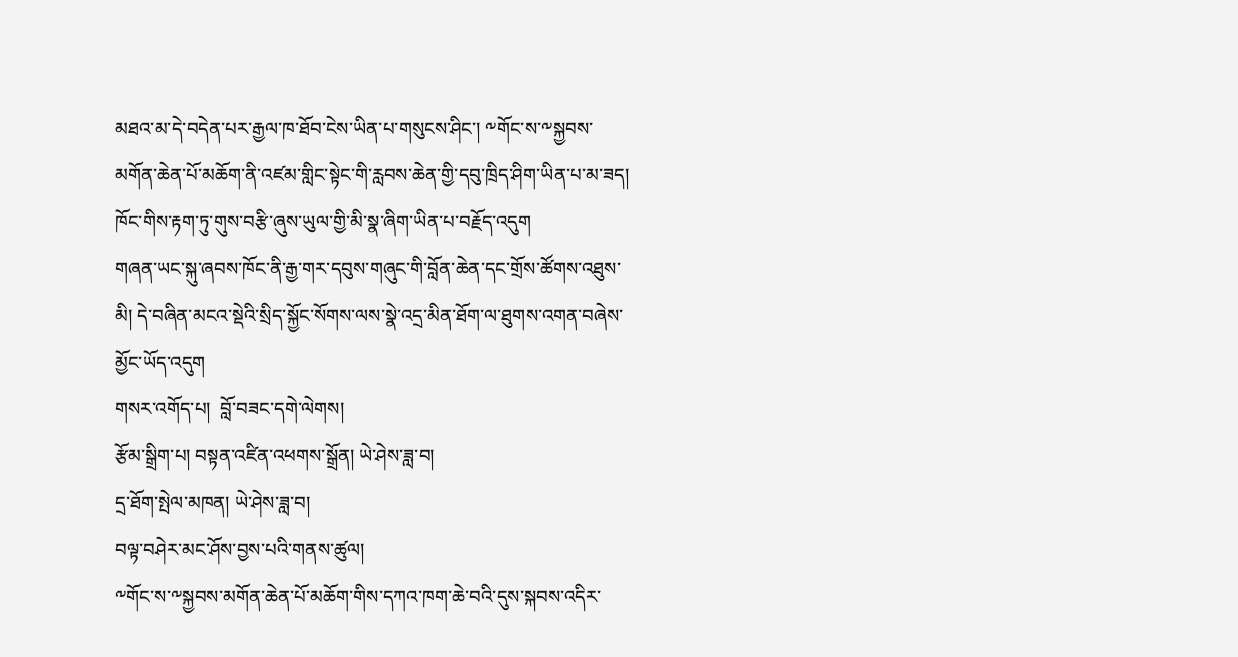མཐའ་མ་དེ་བདེན་པར་རྒྱལ་ཁ་ཐོབ་ངེས་ཡིན་པ་གསུངས་ཤིང་། ༸གོང་ས་༸སྐྱབས་མགོན་ཆེན་པོ་མཆོག་ནི་འཛམ་གླིང་སྟེང་གི་རླབས་ཆེན་གྱི་དབུ་ཁྲིད་ཤིག་ཡིན་པ་མ་ཟད། ཁོང་གིས་རྟག་ཏུ་གུས་བརྩི་ཞུས་ཡུལ་གྱི་མི་སྣ་ཞིག་ཡིན་པ་བརྗོད་འདུག
གཞན་ཡང་སྐུ་ཞབས་ཁོང་ནི་རྒྱ་གར་དབུས་གཞུང་གི་བློན་ཆེན་དང་གྲོས་ཚོགས་འཐུས་མི། དེ་བཞིན་མངའ་སྡེའི་སྲིད་སྐྱོང་སོགས་ལས་སྣེ་འདྲ་མིན་ཐོག་ལ་ཐུགས་འགན་བཞེས་མྱོང་ཡོད་འདུག
གསར་འགོད་པ།  བློ་བཟང་དགེ་ལེགས།
རྩོམ་སྒྲིག་པ། བསྟན་འཛིན་འཕགས་སྒྲོན། ཡེ་ཤེས་ཟླ་བ།
དྲ་ཐོག་སྤེལ་མཁན། ཡེ་ཤེས་ཟླ་བ།
བལྟ་བཤེར་མང་ཤོས་བྱས་པའི་གནས་ཚུལ།
༸གོང་ས་༸སྐྱབས་མགོན་ཆེན་པོ་མཆོག་གིས་དཀའ་ཁག་ཆེ་བའི་དུས་སྐབས་འདིར་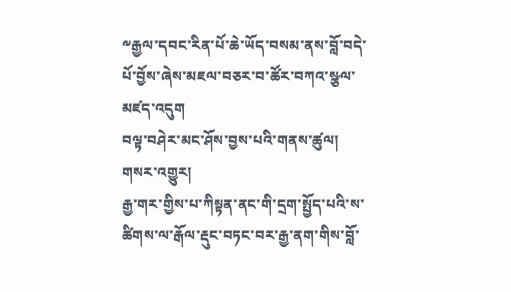༸རྒྱལ་དབང་རིན་པོ་ཆེ་ཡོད་བསམ་ནས་བློ་བདེ་པོ་བྱོས་ཞེས་མཇལ་བཅར་བ་ཚོར་བཀའ་སྩལ་མཛད་འདུག
བལྟ་བཤེར་མང་ཤོས་བྱས་པའི་གནས་ཚུལ།
གསར་འགྱུར།
རྒྱ་གར་གྱིས་པ་ཀིསྟན་ནང་གི་དྲག་སྤྱོད་པའི་ས་ཚིགས་ལ་རྒོལ་རྡུང་བཏང་བར་རྒྱ་ནག་གིས་བློ་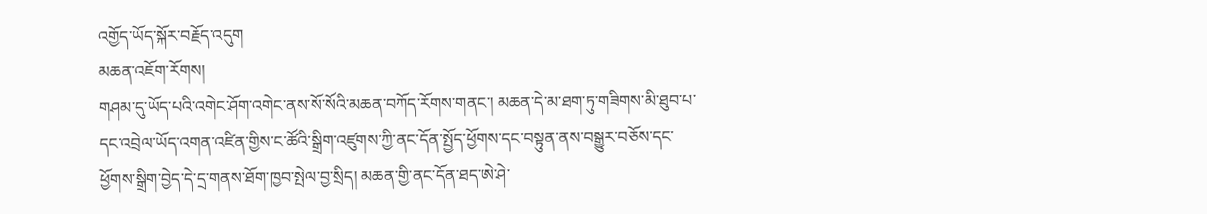འགྱོད་ཡོད་སྐོར་བརྗོད་འདུག
མཆན་འཇོག་རོགས།
གཤམ་དུ་ཡོད་པའི་འགེང་ཤོག་འགེང་ནས་སོ་སོའི་མཆན་བཀོད་རོགས་གནང་། མཆན་དེ་མ་ཐག་ཏུ་གཟིགས་མི་ཐུབ་པ་དང་འབྲེལ་ཡོད་འགན་འཛིན་གྱིས་ང་ཚོའི་སྒྲིག་འཛུགས་ཀྱི་ནང་དོན་སྤྱོད་ཕྱོགས་དང་བསྟུན་ནས་བསྒྱུར་བཅོས་དང་ཕྱོགས་སྒྲིག་བྱེད་དེ་དྲ་གནས་ཐོག་ཁྱབ་སྤེལ་བྱ་སྲིད། མཆན་གྱི་ནང་དོན་ཐད་ཨེ་ཤེ་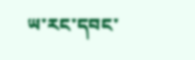ཡ་རང་དབང་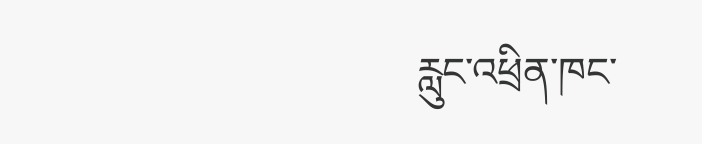རླུང་འཕྲིན་ཁང་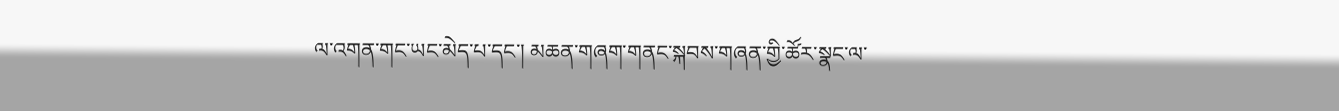ལ་འགན་གང་ཡང་མེད་པ་དང་། མཆན་གཞག་གནང་སྐབས་གཞན་གྱི་ཚོར་སྣང་ལ་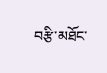བརྩི་མཐོང་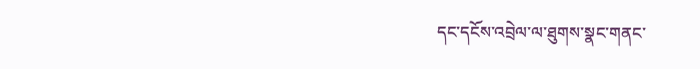དང་དངོས་འབྲེལ་ལ་ཐུགས་སྣང་གནང་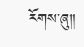རོགས་ཞུ༎